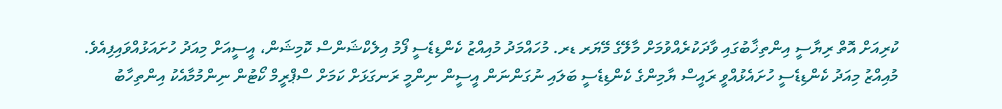ކުރިއަށް އޮތް ރިޔާސީ އިންތިޚާބުގައި ވާދަކުރެއްވުމަށް މާލޭގެ މޭޔަރ ޑރ. މުހައްމަދު މުއިއްޒު ކެންޑިޑެސީ ފޯމު އިލެކްޝަންސް ކޮމިޝަން، އީސީއަށް މިއަދު ހުށައަޅުއްވައިފިއެވެ.
މުއިއްޒު މިއަދު ކެންޑިޑެސީ ހުށައެޅުއްވީ ރައީސް ޔާމިންގެ ކެންޑިޑެސީ ބަލައި ނުގަންނަން އީސީން ނިންމީ ރަނގަޅަށް ކަމަށް ސްޕްރީމް ކޯޓުން ނިންމުމާއެކު އިންތިހާބު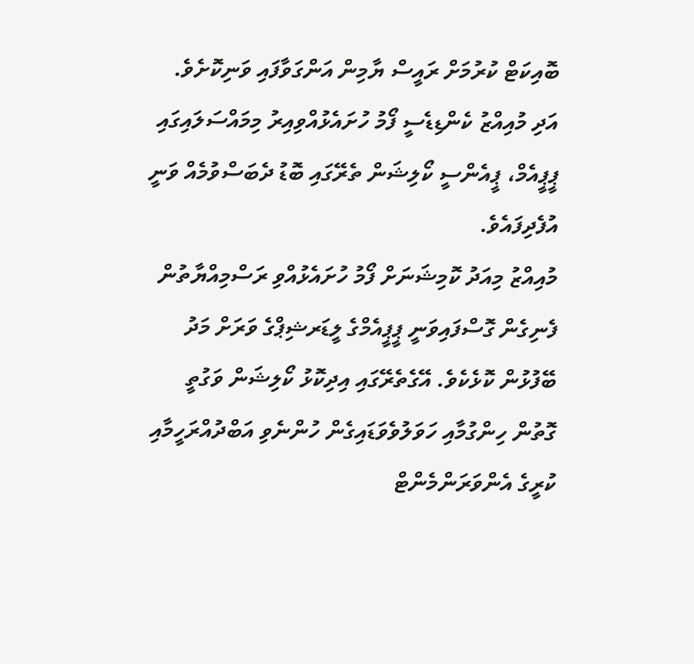ބޮއިކަޓް ކުރުމަށް ރައީސް ޔާމިން އަންގަވާފައި ވަނިކޮށެވެ. އަދި މުއިއްޒު ކެންޑިޑެސީ ފޯމު ހުށައެޅުއްވިއިރު މިމައްސަލައިގައި ޕީޕީއެމް، ޕީއެންސީ ކޯލިޝަން ތެރޭގައި ބޮޑު ދެބަސްވުމެއް ވަނީ އުފެދިފައެވެ.
މުއިއްޒު މިއަދު ކޮމިޝަނަށް ފޯމު ހުށައެޅުއްވި ރަސްމިއްޔާތުން ފެނިގެން ގޮސްފައިވަނީ ޕީޕީއެމްގެ ލީޑަރޝިޕްގެ ވަރަށް މަދު ބޭފުޅުން ކޮޅެކެވެ. އޭގެތެރޭގައި އިދިކޮޅު ކޯލިޝަން ވަގުތީ ގޮތުން ހިންގުމާއި ހަވަލުވެވަޑައިގެން ހުންނެވި އަބްދުއްރަހީމާއި ކުރީގެ އެންވަރަންމެންޓް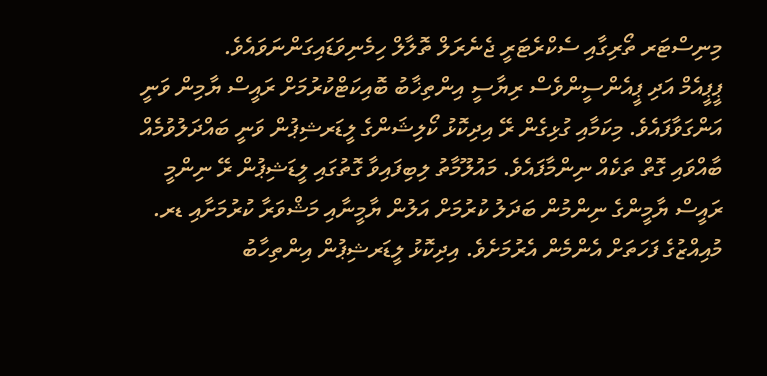މިނިސްޓަރ ތޯރިގާއި ސެކްރެޓަރީ ޖެނެރަލް ތޮލާލް ހިމެނިވަޑައިގަންނަވައެވެ.
ޕީޕީއެމް އަދި ޕީއެންސީންވެސް ރިޔާސީ އިންތިޚާބު ބޮއިކަޓްކުރުމަށް ރައީސް ޔާމިން ވަނީ އަންގަވާފައެވެ. މިކަމާއި ގުޅިގެން ރޭ އިދިކޮޅު ކޯލިޝަންގެ ލީޑަރޝިޕުން ވަނީ ބައްދަލުވުމެއް ބާއްވައި ގޮތް ތަކެއް ނިންމާފައެވެ. މައުލޫމާތު ލިބިފައިވާ ގޮތުގައި ލީޑަޝިޕުން ރޭ ނިންމީ ރައީސް ޔާމީންގެ ނިންމުން ބަދަލު ކުރުމަށް އަލުން ޔާމީނާއި މަޝްވަރާ ކުރުމަށާއި ޑރ. މުއިއްޒުގެ ފަހަތަށް އެންމެން އެރުމަށެވެ. އިދިކޮޅު ލީޑަރޝިޕުން އިންތިހާބު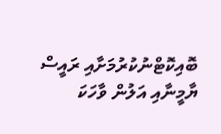ބޮއިކޮޓްނުކުރުމަށާއި ރައީސް ޔާމީނާއި އަލުން ވާހަކަ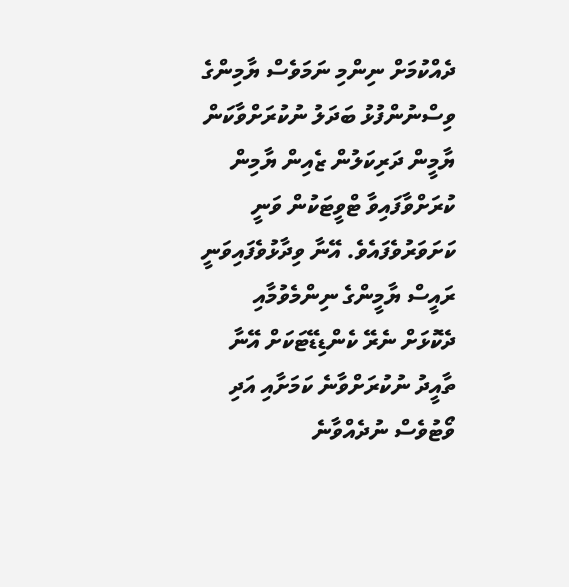ދެއްކުމަށް ނިންމި ނަމަވެސް ޔާމިންގެ ވިސްނުންފުޅު ބަދަލު ނުކުރަށްވާކަން ޔާމީން ދަރިކަލުން ޒެއިން ޔާމިން ކުރަށްވާފައިވާ ޓްވީޓަކުން ވަނީ ކަށަވަރުވެފައެވެ. އޭނާ ވިދާޅުވެފައިވަނީ ރައީސް ޔާމީންގެ ނިންމެވުމާއި ދެކޮޅަށް ނެރޭ ކެންޑިޑޭޓަކަށް އޭނާ ތާއީދު ނުކުރަށްވާނެ ކަމަށާއި އަދި ވޯޓުވެސް ނުދެއްވާނެ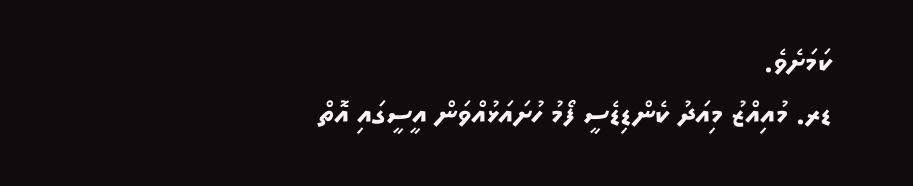ކަމަށެވެ.
ޑރ. މުއިއްޒު މިއަދު ކެންޑިޑެސީ ފޯމު ހުށައަޅުއްވަން އީސީގައި އޮތް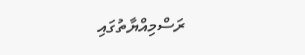ރަސްމިއްޔާތުގައި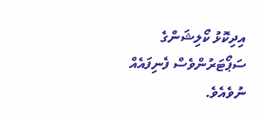އިދިކޮޅު ކޯލިޝަންގެ ސަޕޯޓަރުންވެސް ފެނިފައެއް ނުވެއެވެ.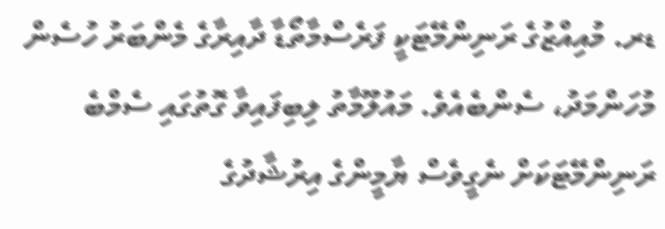ޑރ. މުއިއްޒުގެ ރަނިންމޭޓަކީ ފަރެސްމާތޯޑާ ދާއިރާގެ މެންބަރު ހުސެން މުހަންމަދު، ސެންބެއެވެ. މައުލޫމާތު ލިބިފައިވާ ގޮތުގައި ސެމްބެ ރަނިންމޭޓަކަށް ނެގީވެސް ޔާމީންގެ އިރުޝާދުގެ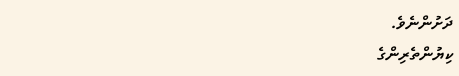ދަށުންނެވެ.
ކިޔުންތެރިންގެ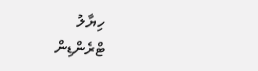ހިޔާލު
ޓްރެންޑިން